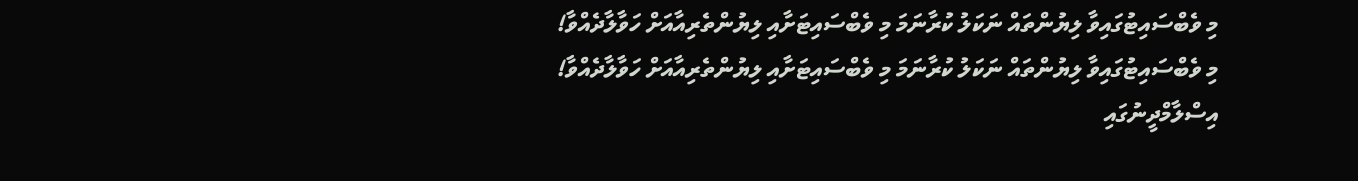މި ވެބްސައިޓުގައިވާ ލިޔުންތައް ނަކަލު ކުރާނަމަ މި ވެބްސައިޓަށާއި ލިޔުންތެރިއާއަށް ހަވާލާދެއްވާ!
މި ވެބްސައިޓުގައިވާ ލިޔުންތައް ނަކަލު ކުރާނަމަ މި ވެބްސައިޓަށާއި ލިޔުންތެރިއާއަށް ހަވާލާދެއްވާ!
އިސްލާމްދީނުގައި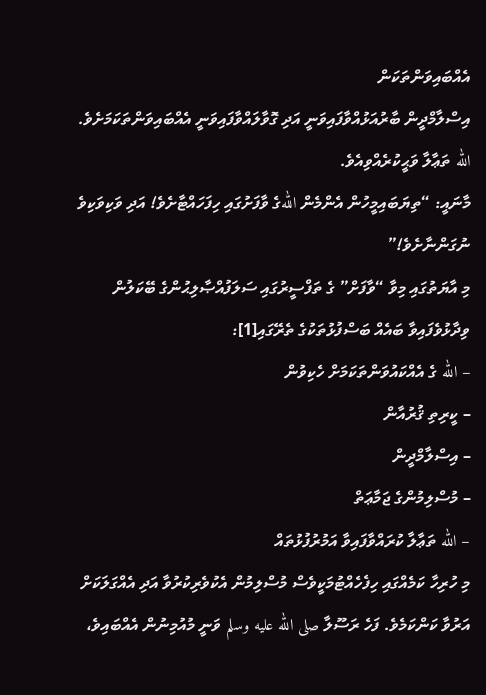އެއްބައިވަންތަކަން
އިސްލާމްދީން ބާރުއަޅުއްވާފައިވަނީ އަދި ގޮވާލައްވާފައިވަނީ އެއްބައިވަންތަކަމަށެވެ.
الله ތަޢާލާ ވަޙީކުރެއްވިއެވެ.
މާނައީ: “ތިޔަބައިމީހުން އެންމެން اللهގެ ވާފަށުގައި ހިފަހައްޓާށެވެ! އަދި ވަކިވަކިވެ ނުގަންނާށެވެ!”
މި އާޔަތުގައި މިވާ “ވާފަށް” ގެ ތަފްސީރުގައި ސަލަފުއްޞާލިޙުންގެ ބޭކަލުން ވިދާޅުވެފައިވާ ބައެއް ބަސްފުޅުތަކުގެ ތެރޭގައި[1]:
– الله ގެ އެއްކައުވަންތަކަމަށް ހެކިވުން
– ކީރިތި ޤުރުއާން
– އިސްލާމްދީން
– މުސްލިމުންގެ ޖަމާޢަތް
– الله ތަޢާލާ ކުރައްވާފައިވާ އަމުރުފުޅުތައް
މި ހުރިހާ ކަމެއްގައި ހިފެހެއްޓުމަކީވެސް މުސްލިމުން އެކުވެރިކުރުވާ އަދި އެއްގަލަކަށް އަރުވާ ކަންކަމެވެ. ފަހެ ރަސޫލާ صلى الله عليه وسلم ވަނީ މުއުމިނުން އެއްބައިވެ،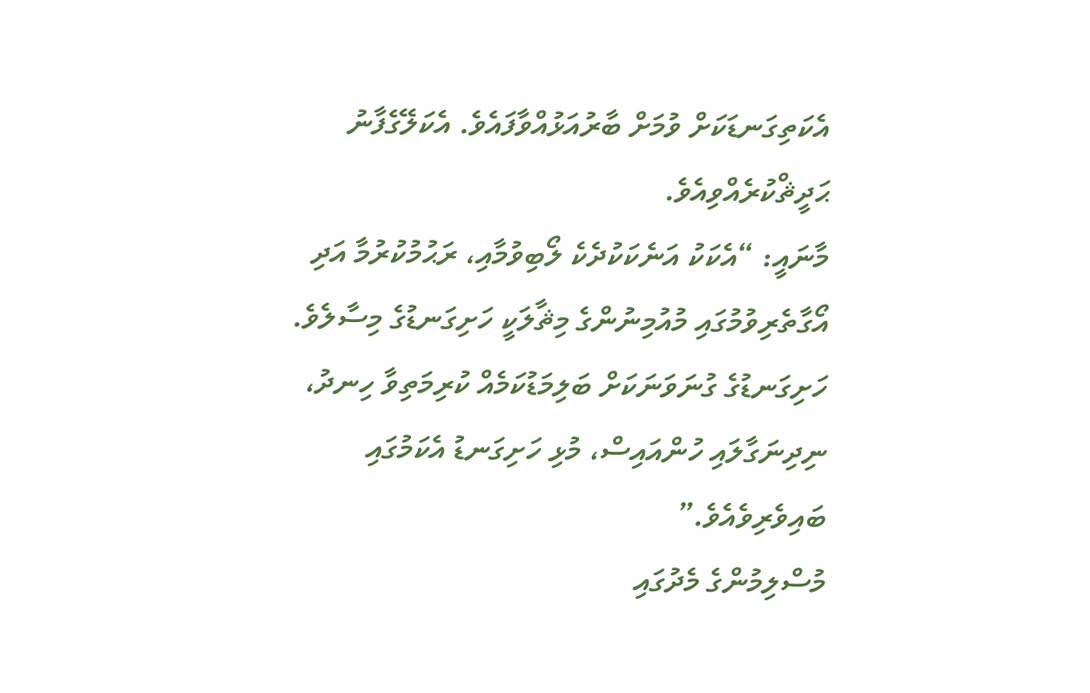އެކަތިގަނޑަކަށް ވުމަށް ބާރުއަޅުއްވާފައެވެ. އެކަލޭގެފާނު ޙަދީޘްކުރެއްވިއެވެ.
މާނައީ: “އެކަކު އަނެކަކުދެކެ ލޯބިވުމާއި، ރަޙުމުކުރުމާ އަދި އޯގާތެރިވުމުގައި މުއުމިނުންގެ މިޘާލަކީ ހަށިގަނޑުގެ މިސާލެވެ. ހަށިގަނޑުގެ ގުނަވަނަކަށް ބަލިމަޑުކަމެއް ކުރިމަތިވާ ހިނދު، ނިދިނަގާލައި ހުންއައިސް، މުޅި ހަށިގަނޑު އެކަމުގައި ބައިވެރިވެއެވެ.”
މުސްލިމުންގެ މެދުގައި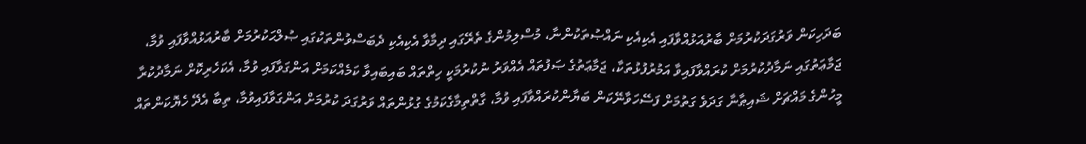ބަދަހިކަން ވަރުގަދަކުރުމަށް ބާރުއަޅުއްވާފައި އެކިއެކި ނައްޞުތަކުންނާ، މުސްލިމުންގެ ތެރޭގައި ދިމާވާ އެކިއެކި ދެބަސްވުންތަކުގައި ޞުލްޙަކުރުމަށް ބާރުއަޅުއްވާފައި ވުމާ، ޖަމާޢަތުގައި ނަމާދުކުރުމަށް ކުރައްވާފައިވާ އަމުރުފުޅުތަކާ، ޖަމާޢަތުގެ ޞަފުތައް އެއްވަރު ނުކުރުމަކީ ހިތްތައް ބައިބައިވާ ކަމެއްކަމަށް އަންގަވާފައި ވުމާ، އެކަހެރިކޮށް ނަމާދުކުރާ މީހުންގެ މައްޗަށް ޝައިޠާނާ ގަދަވެ ގަތުމަށް ފަސޭހަވާނޭކަން ބަޔާންކުރައްވާފައި ވުމާ، ގާތްތިމާގެކަމުގެ ގުޅުންތައް ވަރުގަދަ ކުރުމަށް އަންގަވާފައިވުމާ، ތިބާ އެދޭ ހެޔޮކަންތައް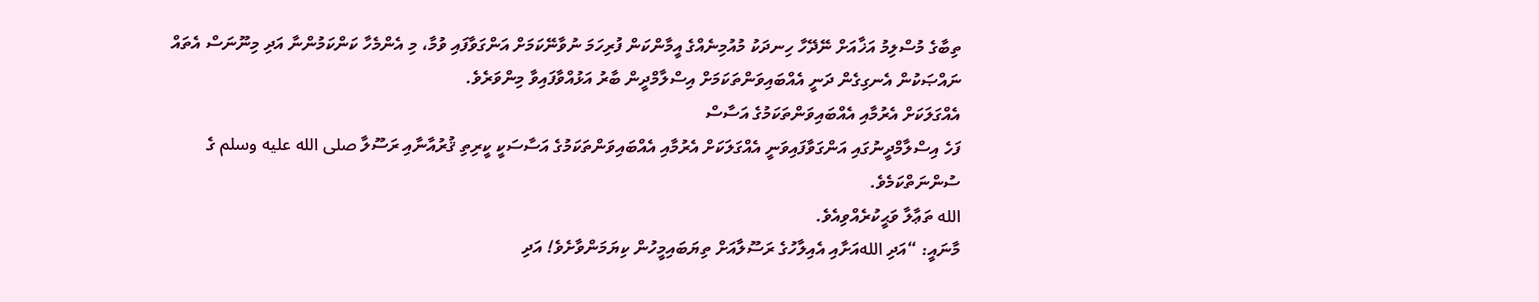ތިބާގެ މުސްލިމު އަޚާއަށް ނޭދޭހާ ހިނދަކު މުއުމިނެއްގެ އީމާންކަން ފުރިހަމަ ނުވާނޭކަމަށް އަންގަވާފައި ވުމާ، މި އެންމެހާ ކަންކަމުންނާ އަދި މިނޫނަސް އެތައް ނައްޞަކުން އެނގިގެން ދަނީ އެއްބައިވަންތަކަމަށް އިސްލާމްދީން ބާރު އަޅުއްވާފައިވާ މިންވަރެވެ.
އެއްގަލަކަށް އެރުމާއި އެއްބައިވަންތަކަމުގެ އަސާސް
ފަހެ އިސްލާމްދީނުގައި އަންގަވާފައިވަނީ އެއްގަލަކަށް އެރުމާއި އެއްބައިވަންތަކަމުގެ އަސާސަކީ ކީރިތި ޤުރުއާނާއި ރަސޫލާ صلى الله عليه وسلم ގެ ސުންނަތްކަމެވެ.
الله ތަޢާލާ ވަޙީކުރެއްވިއެވެ.
މާނައީ: “އަދި اللهއަށާއި އެއިލާހުގެ ރަސޫލާއަށް ތިޔަބައިމީހުން ކިޔަމަންވާށެވެ! އަދި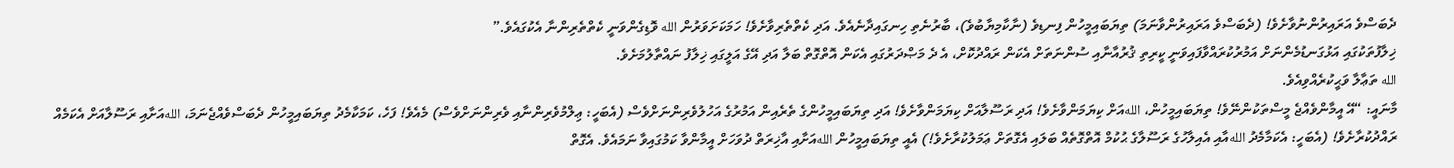ދެބަސްވެ އަރައިރުންނުވާށެވެ! (ދެބަސްވެ އަރައިރުންވާނަމަ) ތިޔަބައިމީހުން ފިނޑިވެ (ނާކާމިޔާބުވެ)، ބާރުނެތި ހިނގައިދާނެއެވެ. އަދި ކެތްތެރިވާށެވެ! ހަމަކަށަވަރުން الله ވޮޑިގެންވަނީ ކެތްތެރިންނާ އެކުގައެވެ.”
ޚިލާފުތަކުގައި އަޅުގަނޑުމެންނަށް އަމުރުކުރައްވާފައިވަނީ ކީރިތި ޤުރުއާނާއި ސުންނަތަށް އެކަން ރައްދުކޮށް، އެ ދެ މަޞްދަރުގައި އެކަން އޮތްގޮތް ބަލާ އަދި އޭގެ އަލީގައި ޚިލާފު ނައްތާލުމަށެވެ.
الله ތަޢާލާ ވަޙީކުރެއްވިއެވެ.
މާނައީ: “އޭ އީމާންވެއްޖެ މީސްތަކުންނޭވެ! ތިޔަބައިމީހުން، اللهއަށް ކިޔަމަންވާށެވެ! އަދި ރަސޫލާއަށް ކިޔަމަންވާށެވެ! އަދި ތިޔަބައިމީހުންގެ ތެރެއިން އަމުރުގެ އަހުލުވެރިންނަށްވެސް (އެބަހީ: ޢިލްމުވެރިންނާއި ވެރިންނަށްވެސް) މެއެވެ! ފަހެ، ކަމަކާމެދު ތިޔަބައިމީހުން ދެބަސްވެއްޖެނަމަ، اللهއަށާއި ރަސޫލާއަށް އެކަމެއް ރައްދުކުރާށެވެ! (އެބަހީ: އެކަމާމެދު اللهއާއި އެއިލާހުގެ ރަސޫލާގެ ޙުކުމް އޮތްގޮތެއް ބަލައި އެގޮތަށް ޢަމަލުކުރާށެވެ!) އެއީ ތިޔަބައިމީހުން اللهއަށާއި އާޚިރަތް ދުވަހަށް އީމާންވާ ކަމުގައިވާ ނަމައެވެ. އެގޮތް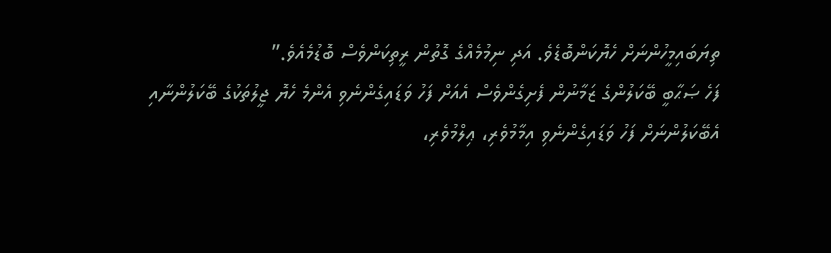ތިޔަބައިމީހުންނަށް ހެޔޮކަންބޮޑެވެ. އަދި ނިމުމެއްގެ ގޮތުން ރީތިކަންވެސް ބޮޑުމެއެވެ.”
ފަހެ ޞަޙާބީ ބޭކަލުންގެ ޒަމާނުން ފެށިގެންވެސް އެއަށް ފަހު ވަޑައިގެންނެވި އެންމެ ހެޔޮ ޖީލުތަކުގެ ބޭކަލުންނާއި އެބޭކަލުންނަށް ފަހު ވަޑައިގެންނެވި އިމާމުވެރި، ޢިލްމުވެރި،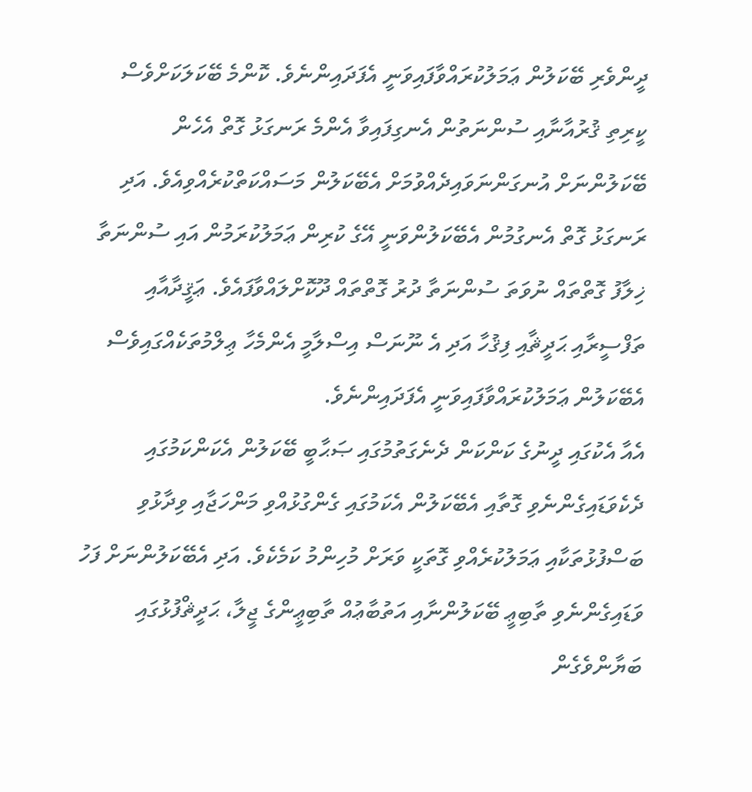ދީންވެރި ބޭކަލުން ޢަމަލުކުރައްވާފައިވަނީ އެފަދައިންނެވެ. ކޮންމެ ބޭކަލަކަށްވެސް ކީރިތި ޤުރުއާނާއި ސުންނަތުން އެނގިފައިވާ އެންމެ ރަނގަޅު ގޮތް އެހެން ބޭކަލުންނަށް އުނގަންނަވައިދެއްވުމަށް އެބޭކަލުން މަސައްކަތްކުރެއްވިއެވެ. އަދި ރަނގަޅު ގޮތް އެނގުމުން އެބޭކަލުންވަނީ އޭގެ ކުރިން ޢަމަލުކުރަމުން އައި ސުންނަތާ ޚިލާފު ގޮތްތައް ނުވަތަ ސުންނަތާ ދުރު ގޮތްތައް ދޫކޮށްލައްވާފައެވެ. ޢަޤީދާއާއި ތަފްސީރާއި ޙަދީޘާއި ފިޤުހާ އަދި އެ ނޫނަސް އިސްލާމީ އެންމެހާ ޢިލްމުތަކެއްގައިވެސް އެބޭކަލުން ޢަމަލުކުރައްވާފައިވަނީ އެފަދައިންނެވެ.
އެއާ އެކުގައި ދީނުގެ ކަންކަން ދެނެގަތުމުގައި ޞަޙާބީ ބޭކަލުން އެކަންކަމުގައި ދެކެވަޑައިގެންނެވި ގޮތާއި އެބޭކަލުން އެކަމުގައި ގެންގުޅުއްވި މަންހަޖާއި ވިދާޅުވި ބަސްފުޅުތަކާއި ޢަމަލުކުރެއްވި ގޮތަކީ ވަރަށް މުހިންމު ކަމެކެވެ. އަދި އެބޭކަލުންނަށް ފަހު ވަޑައިގެންނެވި ތާބިޢީ ބޭކަލުންނާއި އަތުބާޢުއް ތާބިޢީންގެ ޖީލާ، ޙަދީޘްފުޅުގައި ބަޔާންވެގެން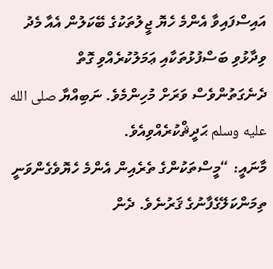އައިސްފައިވާ އެންމެ ހެޔޮ ޖީލުތަކުގެ ބޭކަލުން އެއާ މެދު ވިދާޅުވި ބަސްފުޅުތަކާއި ޢަމަލުކުރެއްވި ގޮތް ދެނެގަތުންވެސް ވަރަށް މުހިންމެވެ. ނަބިއްޔާ صلى الله عليه وسلم ޙަދީޘްކުރެއްވިއެވެ.
މާނައީ: “މީސްތަކުންގެ ތެރެއިން އެންމެ ހެޔޮވެގެންވަނީ ތިމަންކަލޭގެފާނުގެ ޤަރުނެވެ. ދެން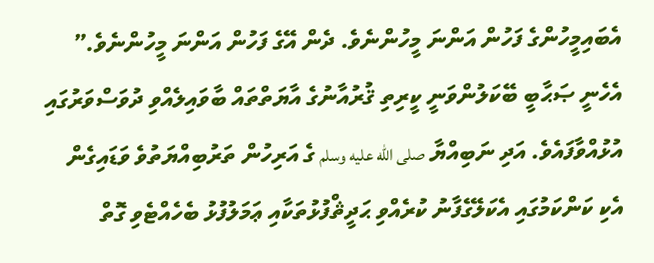އެބައިމީހުންގެ ފަހުން އަންނަ މީހުންނެވެ. ދެން އޭގެ ފަހުން އަންނަ މީހުންނެވެ.”
އެހެނީ ޞަޙާބީ ބޭކަލުންވަނީ ކީރިތި ޤުރުއާނުގެ އާޔަތްތައް ބާވައިލެއްވި ދުވަސްވަރުގައި އުޅުއްވާފައެވެ. އަދި ނަބިއްޔާ صلى الله عليه وسلم ގެ އަރިހުން ތަރުބިއްޔަތުވެ ވަޑައިގެން އެކި ކަންކަމުގައި އެކަލޭގެފާނު ކުރެއްވި ޙަދީޘްފުޅުތަކާއި ޢަމަލުފުޅު ބެހެއްޓެވި ގޮތް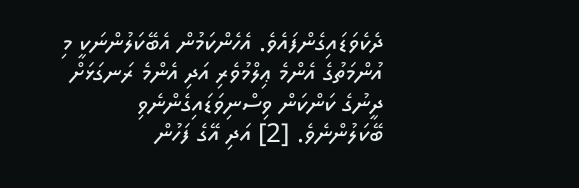ދެކެވަޑައިގެންފައެވެ. އެހެންކަމުން އެބޭކަލުންނަކީ މި އުންމަތުގެ އެންމެ ޢިލްމުވެރި އަދި އެންމެ ރަނގަޅަށް ދީނުގެ ކަންކަން ވިސްނިވަޑައިގެންނެވި ބޭކަލުންނެވެ. [2] އަދި އޭގެ ފަހުން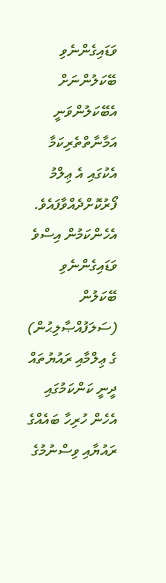ވަޑައިގެންނެވި ބޭކަލުންނަށް އެބޭކަލުންވަނީ އަމާނާތްތެރިކަމާ އެކުގައި އެ ޢިލްމު ފޯރުކޮށްދެއްވާފައެވެ. އެހެންކަމުން އިސްވެ ވަޑައިގެންނެވި ބޭކަލުން (ސަލަފުއްޞާލިޙުން) ގެ ޢިލްމާއި ރައުޔުތައް ދީނީ ކަންކަމުގައި އެހެން ހުރިހާ ބައެއްގެ ރައުޔާއި ވިސްނުމުގެ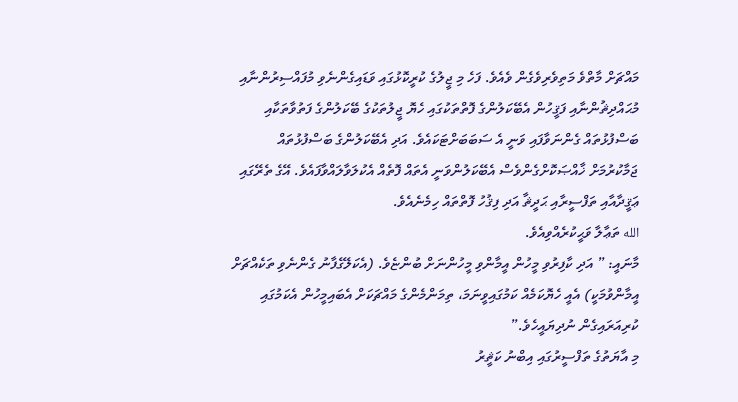މައްޗަށް މާތްވެ މަތިވެރިވެގެން ވެއެވެ. ފަހެ މި ޖީލުގެ ކުރީކޮޅުގައި ވަޑައިގެންނެވި މުފައްސިރުންނާއި މުޙައްދިޘުންނާއި ފަޤީހުން އެބޭކަލުންގެ ފޮތްތަކުގައި ހެޔޮ ޖީލުތަކުގެ ބޭކަލުންގެ ފަތުވާތަކާއި ބަސްފުޅުތައް ގެންނަވާފައި ވަނީ އެ ސަބަބަށްޓަކައެވެ. އަދި އެބޭކަލުންގެ ބަސްފުޅުތައް ޖަމާކުރުމަށް ޚާއްޞަކޮށްގެންވެސް އެބޭކަލުންވަނީ އެތައް ފޮތެއް އެކުލަވާލައްވާފައެވެ. އޭގެ ތެރޭގައި ޢަޤީދާއާއި ތަފްސީރާއި ޙަދީޘާ އަދި ފިޤުހު ފޮތްތައް ހިމެނެއެވެ.
الله ތަޢާލާ ވަޙީކުރެއްވިއެވެ.
މާނައީ: ” އަދި ކާފިރުވި މީހުން އީމާންވި މީހުންނަށް ބުންޏެވެ. (އެކަލޭގެފާނު ގެންނެވި ތަކެއްޗަށް އީމާންވުމަކީ) އެއީ ހެޔޮކަމެއް ކަމުގައިވީނަމަ، ތިމަންމެންގެ މައްޗަކަށް އެބައިމީހުން އެކަމުގައި ކުރިއަރައިގެން ނުދިޔައީހެވެ.”
މި އާޔަތުގެ ތަފްސީރުގައި އިބްނު ކަޘީރު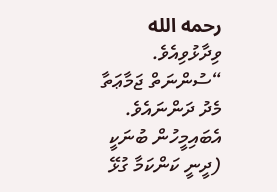رحمه الله ވިދާޅުވިއެވެ.
“ސުންނަތް ޖަމާޢަތާ މެދު ދަންނައެވެ. އެބައިމީހުން ބުނަކީ (ދީނީ ކަންކަމާ ގުޅޭ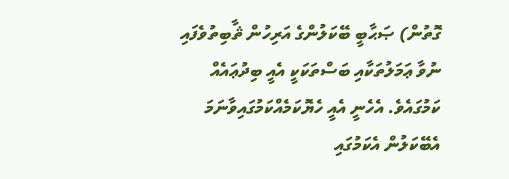ގޮތުން) ޞަޙާބީ ބޭކަލުންގެ އަރިހުން ޘާބިތުވެފައި ނުވާ ޢަމަލުތަކާއި ބަސްތަކަކީ އެއީ ބިދުޢައެއް ކަމުގައެވެ. އެހެނީ އެއީ ހެޔޮކަމެއްކަމުގައިވާނަމަ އެބޭކަލުން އެކަމުގައި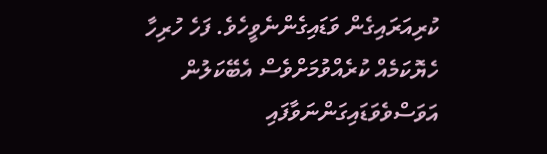ކުރިއަރައިގެން ވަޑައިގެންނެވީހެވެ. ފަހެ ހުރިހާ ހެޔޮކަމެއް ކުރެއްވުމަށްވެސް އެބޭކަލުން އަވަސްވެވަޑައިގަންނަވާފައި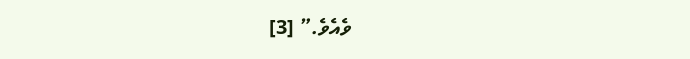ވެއެވެ.” [3]